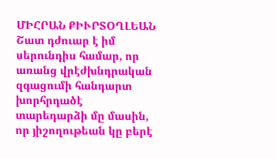ՄԻՀՐԱՆ ՔԻՒՐՏՕՂԼԵԱՆ
Շատ դժուար է իմ սերունդիս համար, որ առանց վրէժխնդրական զգացումի հանդարտ խորհրդածէ տարեդարձի մը մասին, որ յիշողութեան կը բերէ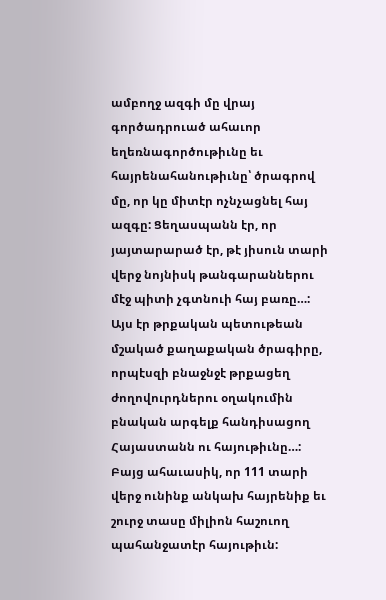ամբողջ ազգի մը վրայ գործադրուած ահաւոր եղեռնագործութիւնը եւ հայրենահանութիւնը՝ ծրագրով մը, որ կը միտէր ոչնչացնել հայ ազգը: Ցեղասպանն էր, որ յայտարարած էր, թէ յիսուն տարի վերջ նոյնիսկ թանգարաններու մէջ պիտի չգտնուի հայ բառը…:
Այս էր թրքական պետութեան մշակած քաղաքական ծրագիրը, որպէսզի բնաջնջէ թրքացեղ ժողովուրդներու օղակումին բնական արգելք հանդիսացող Հայաստանն ու հայութիւնը…:
Բայց ահաւասիկ, որ 111 տարի վերջ ունինք անկախ հայրենիք եւ շուրջ տասը միլիոն հաշուող պահանջատէր հայութիւն: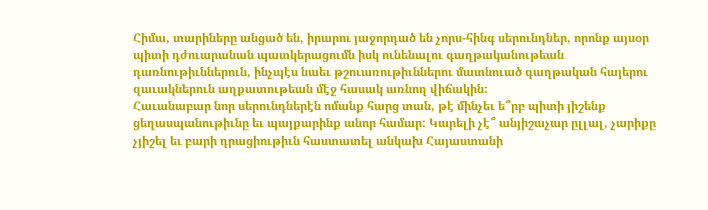Հիմա, տարիները անցած են, իրարու յաջորդած են չորս-հինգ սերունդներ, որոնք այսօր պիտի դժուարանան պատկերացումն իսկ ունենալու գաղթականութեան դառնութիւններուն, ինչպէս նաեւ թշուառութիւններու մատնուած գաղթական հայերու զաւակներուն աղքատութեան մէջ հասակ առնող վիճակին:
Հաւանաբար նոր սերունդներէն ոմանք հարց տան, թէ մինչեւ ե՞րբ պիտի յիշենք ցեղասպանութիւնը եւ պայքարինք անոր համար: Կարելի չէ՞ անյիշաչար ըլլալ, չարիքը չյիշել եւ բարի դրացիութիւն հաստատել անկախ Հայաստանի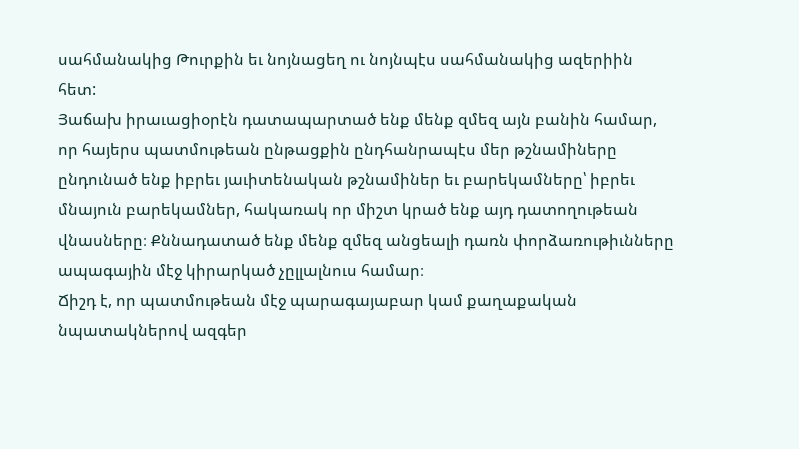սահմանակից Թուրքին եւ նոյնացեղ ու նոյնպէս սահմանակից ազերիին հետ:
Յաճախ իրաւացիօրէն դատապարտած ենք մենք զմեզ այն բանին համար, որ հայերս պատմութեան ընթացքին ընդհանրապէս մեր թշնամիները ընդունած ենք իբրեւ յաւիտենական թշնամիներ եւ բարեկամները՝ իբրեւ մնայուն բարեկամներ, հակառակ որ միշտ կրած ենք այդ դատողութեան վնասները։ Քննադատած ենք մենք զմեզ անցեալի դառն փորձառութիւնները ապագային մէջ կիրարկած չըլլալնուս համար։
Ճիշդ է, որ պատմութեան մէջ պարագայաբար կամ քաղաքական նպատակներով ազգեր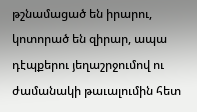թշնամացած են իրարու, կոտորած են զիրար, ապա դէպքերու յեղաշրջումով ու ժամանակի թաւալումին հետ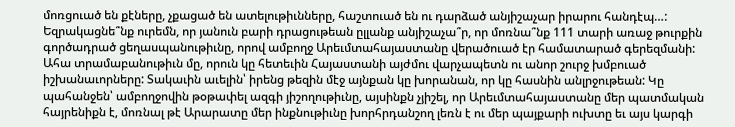մոռցուած են քէները, չքացած են ատելութիւնները, հաշտուած են ու դարձած անյիշաչար իրարու հանդէպ…:
Եզրակացնե՞նք ուրեմն, որ յանուն բարի դրացութեան ըլլանք անյիշաչա՞ր, որ մոռնա՞նք 111 տարի առաջ թուրքին գործադրած ցեղասպանութիւնը, որով ամբողջ Արեւմտահայաստանը վերածուած էր համատարած գերեզմանի:
Ահա տրամաբանութիւն մը, որուն կը հետեւին Հայաստանի այժմու վարչապետն ու անոր շուրջ խմբուած իշխանաւորները: Տակաւին աւելին՝ իրենց թեզին մէջ այնքան կը խորանան, որ կը հասնին անլրջութեան: Կը պահանջեն՝ ամբողջովին թօթափել ազգի յիշողութիւնը, այսինքն չյիշել, որ Արեւմտահայաստանը մեր պատմական հայրենիքն է, մոռնալ թէ Արարատը մեր ինքնութիւնը խորհրդանշող լեռն է ու մեր պայքարի ուխտը եւ այս կարգի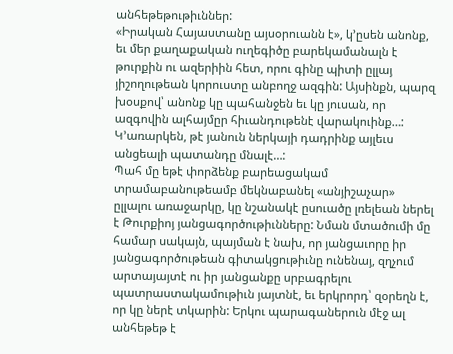անհեթեթութիւններ:
«Իրական Հայաստանը այսօրուանն է», կ՚ըսեն անոնք, եւ մեր քաղաքական ուղեգիծը բարեկամանալն է թուրքին ու ազերիին հետ, որու գինը պիտի ըլլայ յիշողութեան կորուստը անբողջ ազգին: Այսինքն, պարզ խօսքով՝ անոնք կը պահանջեն եւ կը յուսան, որ ազգովին ալհայմըր հիւանդութենէ վարակուինք…: Կ՚առարկեն, թէ յանուն ներկայի դադրինք այլեւս անցեալի պատանդը մնալէ…:
Պահ մը եթէ փորձենք բարեացակամ տրամաբանութեամբ մեկնաբանել «անյիշաչար» ըլլալու առաջարկը, կը նշանակէ ըսուածը լռելեան ներել է Թուրքիոյ յանցագործութիւնները: Նման մտածումի մը համար սակայն, պայման է նախ, որ յանցաւորը իր յանցագործութեան գիտակցութիւնը ունենայ, զղչում արտայայտէ ու իր յանցանքը սրբագրելու պատրաստակամութիւն յայտնէ, եւ երկրորդ՝ զօրեղն է, որ կը ներէ տկարին: Երկու պարագաներուն մէջ ալ անհեթեթ է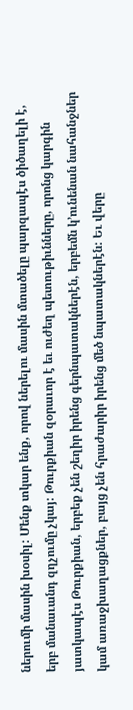ներումի մասին խօսիլ: Մենք տկար ենք, որով ներելու մասին մտածելը պարզապէս ծիծաղելի է, երբ մանաւանդ զղչումը չկայ: Թուրքիան զօրաւոր է եւ ուժեղ պետութիւնները, որոնց կարգին յատկապէս Թուրքիան, երբեք չեն շեղիր իրենց գերնպատակներէն, երբեմն կ՚ունենան նահանջներ կամ առաջխաղացքներ, բայց չեն հրաժարիր իրենց մեծ նպատակներէն: Եւ վերը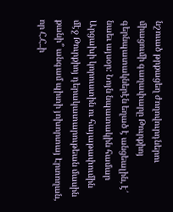նշուած թրքացեղ ժողովուրդներու միացումի գաղափարը Թուրքիոյ գերնպատակներէն եղած է անցեալին, է՛ նաեւ այսօր: Նոյն նպատակին համար Արցախի կորուստին ու հայաթափումին մէջ Թուրքիոյ դերակատարութեան մասին քանի՞ անգամ պիտի յոխորտայ Էրտողան, որ Հ.Հ..ի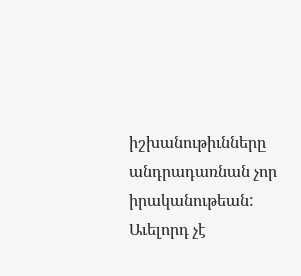իշխանութիւնները անդրադառնան չոր իրականութեան:
Աւելորդ չէ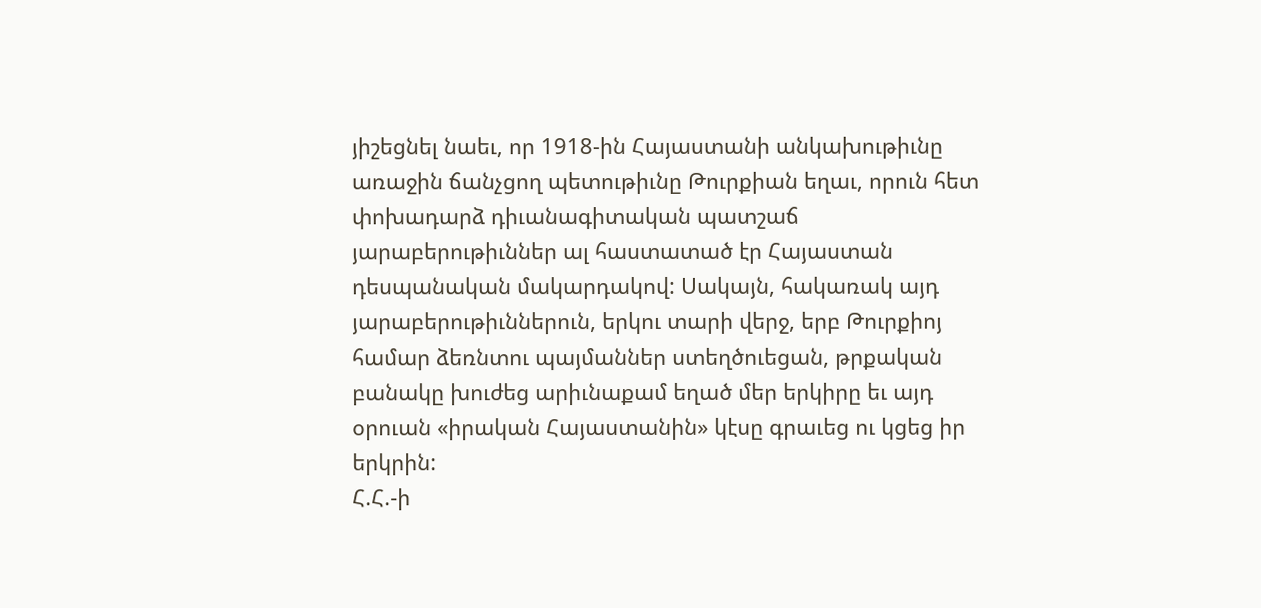յիշեցնել նաեւ, որ 1918-ին Հայաստանի անկախութիւնը առաջին ճանչցող պետութիւնը Թուրքիան եղաւ, որուն հետ փոխադարձ դիւանագիտական պատշաճ յարաբերութիւններ ալ հաստատած էր Հայաստան դեսպանական մակարդակով: Սակայն, հակառակ այդ յարաբերութիւններուն, երկու տարի վերջ, երբ Թուրքիոյ համար ձեռնտու պայմաններ ստեղծուեցան, թրքական բանակը խուժեց արիւնաքամ եղած մեր երկիրը եւ այդ օրուան «իրական Հայաստանին» կէսը գրաւեց ու կցեց իր երկրին:
Հ.Հ.-ի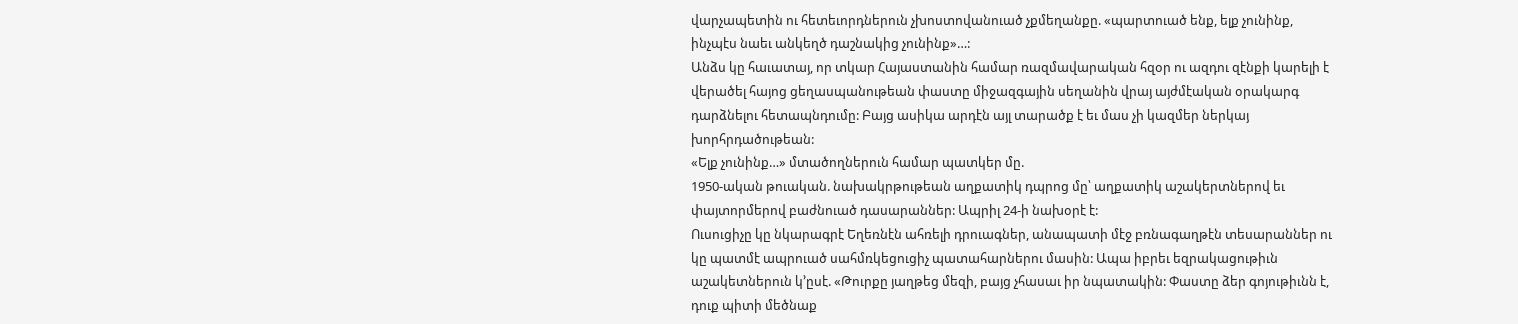վարչապետին ու հետեւորդներուն չխոստովանուած չքմեղանքը. «պարտուած ենք, ելք չունինք, ինչպէս նաեւ անկեղծ դաշնակից չունինք»…:
Անձս կը հաւատայ, որ տկար Հայաստանին համար ռազմավարական հզօր ու ազդու զէնքի կարելի է վերածել հայոց ցեղասպանութեան փաստը միջազգային սեղանին վրայ այժմէական օրակարգ դարձնելու հետապնդումը: Բայց ասիկա արդէն այլ տարածք է եւ մաս չի կազմեր ներկայ խորհրդածութեան:
«Ելք չունինք…» մտածողներուն համար պատկեր մը.
1950-ական թուական. նախակրթութեան աղքատիկ դպրոց մը՝ աղքատիկ աշակերտներով եւ փայտորմերով բաժնուած դասարաններ: Ապրիլ 24-ի նախօրէ է:
Ուսուցիչը կը նկարագրէ Եղեռնէն ահռելի դրուագներ, անապատի մէջ բռնագաղթէն տեսարաններ ու կը պատմէ ապրուած սահմռկեցուցիչ պատահարներու մասին: Ապա իբրեւ եզրակացութիւն աշակետներուն կ՚ըսէ. «Թուրքը յաղթեց մեզի, բայց չհասաւ իր նպատակին: Փաստը ձեր գոյութիւնն է, դուք պիտի մեծնաք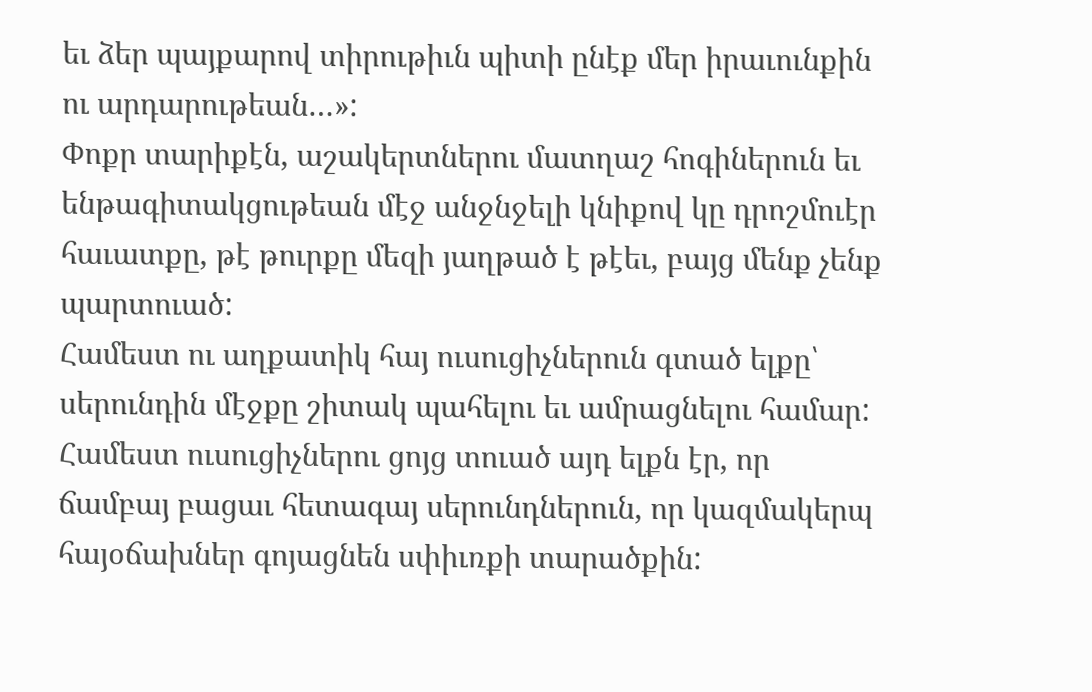եւ ձեր պայքարով տիրութիւն պիտի ընէք մեր իրաւունքին ու արդարութեան…»:
Փոքր տարիքէն, աշակերտներու մատղաշ հոգիներուն եւ ենթագիտակցութեան մէջ անջնջելի կնիքով կը դրոշմուէր հաւատքը, թէ թուրքը մեզի յաղթած է թէեւ, բայց մենք չենք պարտուած:
Համեստ ու աղքատիկ հայ ուսուցիչներուն գտած ելքը՝ սերունդին մէջքը շիտակ պահելու եւ ամրացնելու համար: Համեստ ուսուցիչներու ցոյց տուած այդ ելքն էր, որ ճամբայ բացաւ հետագայ սերունդներուն, որ կազմակերպ հայօճախներ գոյացնեն սփիւռքի տարածքին: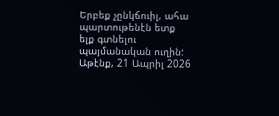Երբեք չընկճուիլ, ահա պարտութենէն ետք ելք գտնելու պայմանական ուղին:
Աթէնք, 21 Ապրիլ 2026